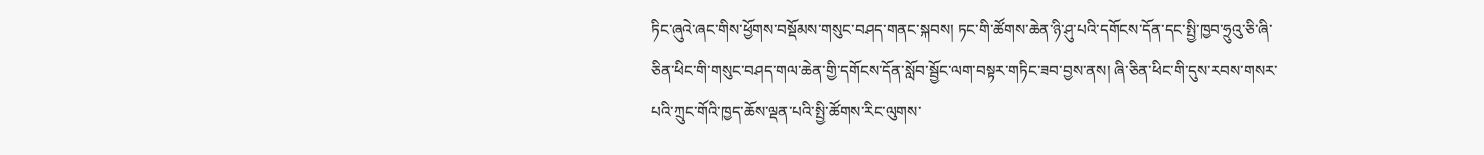ཏིང་ཞུའེ་ཞང་གིས་ཕྱོགས་བསྡོམས་གསུང་བཤད་གནང་སྐབས། ཏང་གི་ཚོགས་ཆེན་ཉི་ཤུ་པའི་དགོངས་དོན་དང་སྤྱི་ཁྱབ་ཧྲུའུ་ཅི་ཞི་ཅིན་ཕིང་གི་གསུང་བཤད་གལ་ཆེན་གྱི་དགོངས་དོན་སློབ་སྦྱོང་ལག་བསྟར་གཏིང་ཟབ་བྱས་ནས། ཞི་ཅིན་ཕིང་གི་དུས་རབས་གསར་པའི་ཀྲུང་གོའི་ཁྱད་ཆོས་ལྡན་པའི་སྤྱི་ཚོགས་རིང་ལུགས་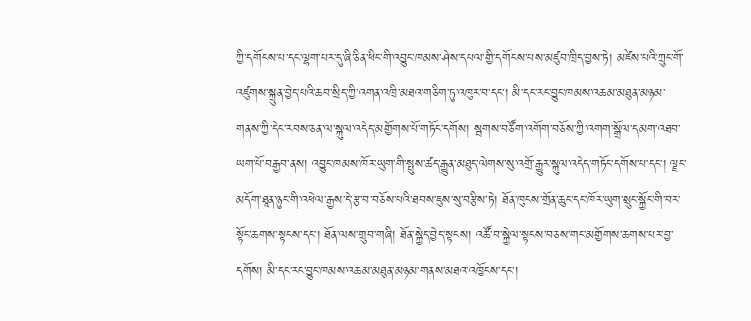ཀྱི་དགོངས་པ་དང་ལྷག་པར་དུ་ཞི་ཅིན་ཕིང་གི་འབྱུང་ཁམས་ཤེས་དཔལ་གྱི་དགོངས་པས་མཛུབ་ཁྲིད་བྱས་ཏེ། མཛེས་པའི་ཀྲུང་གོ་འཛུགས་སྐྲུན་བྱེད་པའི་ཆབ་སྲིད་ཀྱི་འགན་འཁྲི་མཐའ་གཅིག་ཏུ་འཁུར་བ་དང་། མི་དང་རང་བྱུང་ཁམས་འཆམ་མཐུན་མཉམ་གནས་ཀྱི་དེང་རབས་ཅན་ལ་སྐུལ་འདེད་མགྱོགས་པོ་གཏོང་དགོས། སྦགས་བཙོག་འགོག་བཅོས་ཀྱི་འགག་སྒྲོལ་དམག་འཐབ་ཡག་པོ་བརྒྱབ་ནས། འབྱུང་ཁམས་ཁོར་ཡུག་གི་སྤུས་ཚད་རྒྱུན་མཐུད་ལེགས་སུ་འགྲོ་རྒྱུར་སྐུལ་འདེད་གཏོང་དགོས་པ་དང་། ལྗང་མདོག་ཐཱན་ཉུང་གི་འཕེལ་རྒྱས་དེ་རྩ་བ་བཅོས་པའི་ཐབས་ཇུས་སུ་བརྩིས་ཏེ། ཐོན་ཁུངས་གྲོན་ཆུང་དང་ཁོར་ཡུག་སྲུང་སྐྱོང་གི་བར་སྟོང་ཆགས་སྟངས་དང་། ཐོན་ལས་གྲུབ་གཞི། ཐོན་སྐྱེད་བྱེད་སྟངས། འཚོ་བ་སྐྱེལ་སྟངས་བཅས་གང་མགྱོགས་ཆགས་པར་བྱ་དགོས། མི་དང་རང་བྱུང་ཁམས་འཆམ་མཐུན་མཉམ་གནས་མཐའ་འཁྱོངས་དང་།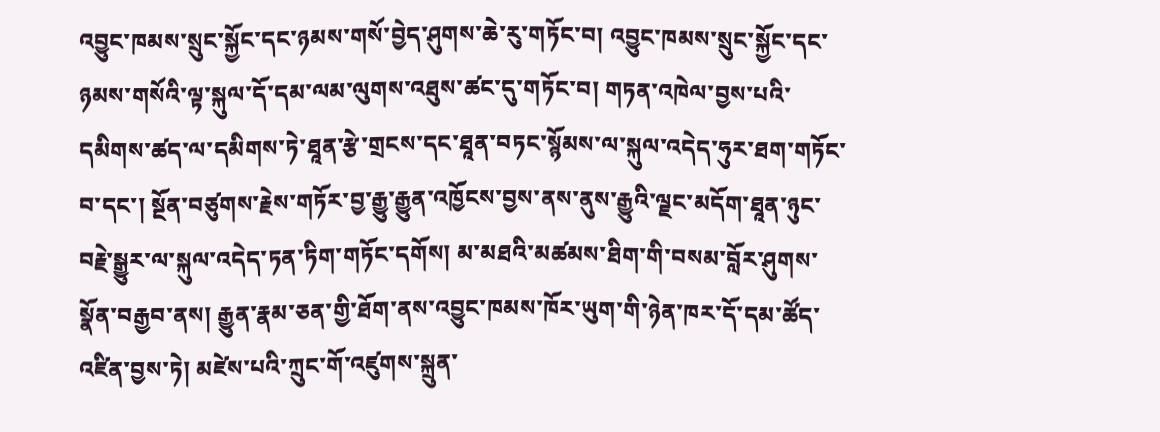འབྱུང་ཁམས་སྲུང་སྐྱོང་དང་ཉམས་གསོ་བྱེད་ཤུགས་ཆེ་རུ་གཏོང་བ། འབྱུང་ཁམས་སྲུང་སྐྱོང་དང་ཉམས་གསོའི་ལྟ་སྐུལ་དོ་དམ་ལམ་ལུགས་འཐུས་ཚང་དུ་གཏོང་བ། གཏན་འཁེལ་བྱས་པའི་དམིགས་ཚད་ལ་དམིགས་ཏེ་ཐཱན་རྩེ་གྲངས་དང་ཐཱན་བཏང་སྙོམས་ལ་སྐུལ་འདེད་ཧུར་ཐག་གཏོང་བ་དང་། སྔོན་བཙུགས་རྗེས་གཏོར་བྱ་རྒྱུ་རྒྱུན་འཁྱོངས་བྱས་ནས་ནུས་རྒྱུའི་ལྗང་མདོག་ཐཱན་ཉུང་བརྗེ་སྒྱུར་ལ་སྐུལ་འདེད་ཏན་ཏིག་གཏོང་དགོས། མ་མཐའི་མཚམས་ཐིག་གི་བསམ་བློར་ཤུགས་སྣོན་བརྒྱབ་ནས། རྒྱུན་རྣམ་ཅན་གྱི་ཐོག་ནས་འབྱུང་ཁམས་ཁོར་ཡུག་གི་ཉེན་ཁར་དོ་དམ་ཚོད་འཛིན་བྱས་ཏེ། མཛེས་པའི་ཀྲུང་གོ་འཛུགས་སྐྲུན་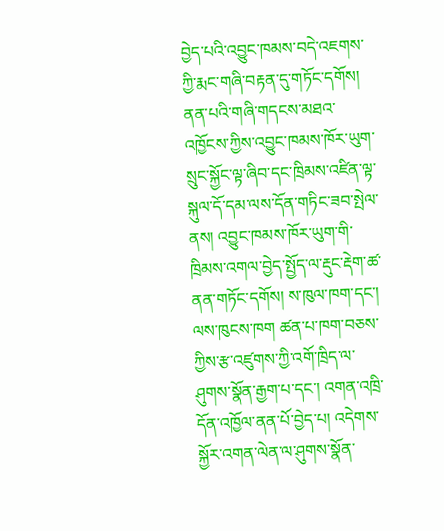བྱེད་པའི་འབྱུང་ཁམས་བདེ་འཇགས་ཀྱི་རྨང་གཞི་བརྟན་དུ་གཏོང་དགོས། ནན་པའི་གཞི་གདངས་མཐའ་འཁྱོངས་ཀྱིས་འབྱུང་ཁམས་ཁོར་ཡུག་སྲུང་སྐྱོང་ལྟ་ཞིབ་དང་ཁྲིམས་འཛིན་ལྟ་སྐུལ་དོ་དམ་ལས་དོན་གཏིང་ཟབ་སྤེལ་ནས། འབྱུང་ཁམས་ཁོར་ཡུག་གི་ཁྲིམས་འགལ་བྱེད་སྤྱོད་ལ་རྡུང་རྡེག་ཚ་ནན་གཏོང་དགོས། ས་ཁུལ་ཁག་དང་། ལས་ཁུངས་ཁག ཚན་པ་ཁག་བཅས་ཀྱིས་རྩ་འཛུགས་ཀྱི་འགོ་ཁྲིད་ལ་ཤུགས་སྣོན་རྒྱག་པ་དང་། འགན་འཁྲི་དོན་འཁྱོལ་ནན་པོ་བྱེད་པ། འདེགས་སྐྱོར་འགན་ལེན་ལ་ཤུགས་སྣོན་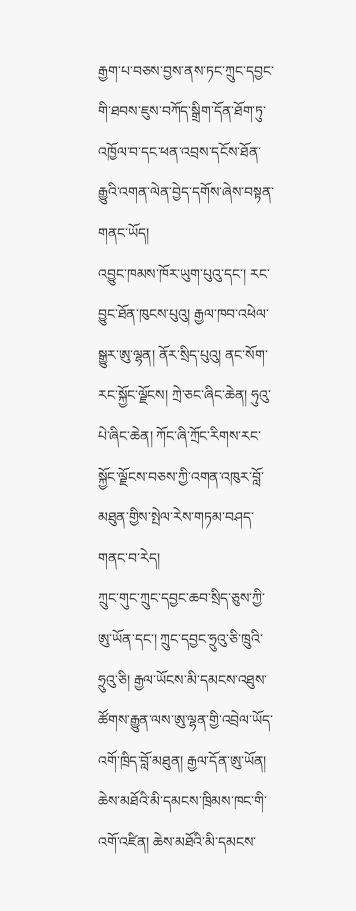རྒྱག་པ་བཅས་བྱས་ནས་ཏང་ཀྲུང་དབྱང་གི་ཐབས་ཇུས་བཀོད་སྒྲིག་དོན་ཐོག་ཏུ་འཁྱོལ་བ་དང་ཕན་འབྲས་དངོས་ཐོན་རྒྱུའི་འགན་ལེན་བྱེད་དགོས་ཞེས་བསྟན་གནང་ཡོད།
འབྱུང་ཁམས་ཁོར་ཡུག་པུའུ་དང་། རང་བྱུང་ཐོན་ཁུངས་པུའུ། རྒྱལ་ཁབ་འཕེལ་སྒྱུར་ཨུ་ལྷན། ནོར་སྲིད་པུའུ། ནང་སོག་རང་སྐྱོང་ལྗོངས། ཀྲེ་ཅང་ཞིང་ཆེན། ཧུའུ་པེ་ཞིང་ཆེན། ཀོང་ཞི་ཀྲོང་རིགས་རང་སྐྱོང་ལྗོངས་བཅས་ཀྱི་འགན་འཁུར་བློ་མཐུན་གྱིས་སྤེལ་རེས་གཏམ་བཤད་གནང་བ་རེད།
ཀྲུང་གུང་ཀྲུང་དབྱང་ཆབ་སྲིད་ཅུས་ཀྱི་ཨུ་ཡོན་དང་། ཀྲུང་དབྱང་ཧྲུའུ་ཅི་ཁྲུའི་ཧྲུའུ་ཅི། རྒྱལ་ཡོངས་མི་དམངས་འཐུས་ཚོགས་རྒྱུན་ལས་ཨུ་ལྷན་གྱི་འབྲེལ་ཡོད་འགོ་ཁྲིད་བློ་མཐུན། རྒྱལ་དོན་ཨུ་ཡོན། ཆེས་མཐོའི་མི་དམངས་ཁྲིམས་ཁང་གི་འགོ་འཛིན། ཆེས་མཐོའི་མི་དམངས་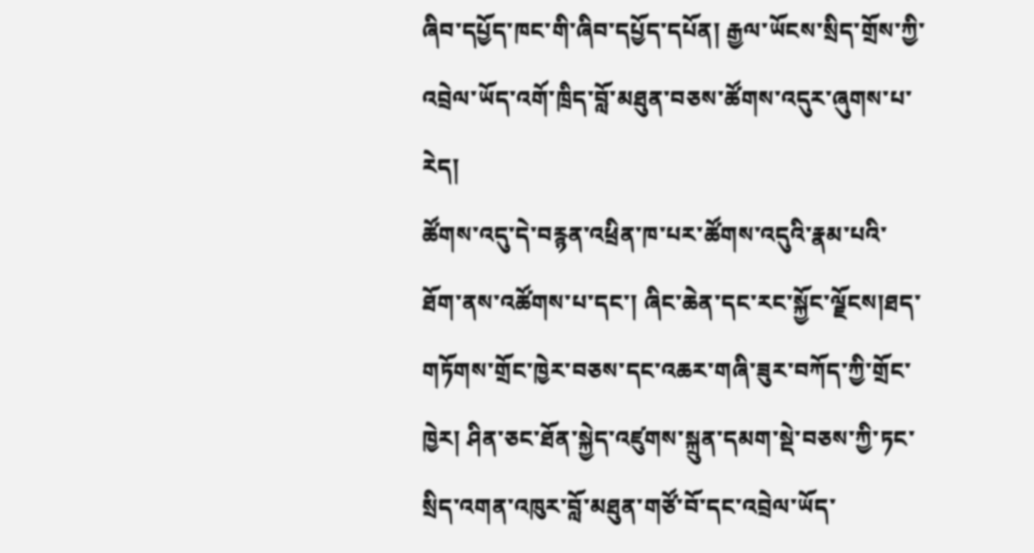ཞིབ་དཔྱོད་ཁང་གི་ཞིབ་དཔྱོད་དཔོན། རྒྱལ་ཡོངས་སྲིད་གྲོས་ཀྱི་འབྲེལ་ཡོད་འགོ་ཁྲིད་བློ་མཐུན་བཅས་ཚོགས་འདུར་ཞུགས་པ་རེད།
ཚོགས་འདུ་དེ་བརྙན་འཕྲིན་ཁ་པར་ཚོགས་འདུའི་རྣམ་པའི་ཐོག་ནས་འཚོགས་པ་དང་། ཞིང་ཆེན་དང་རང་སྐྱོང་ལྗོངས།ཐད་གཏོགས་གྲོང་ཁྱེར་བཅས་དང་འཆར་གཞི་ཟུར་བཀོད་ཀྱི་གྲོང་ཁྱེར། ཤིན་ཅང་ཐོན་སྐྱེད་འཛུགས་སྐྲུན་དམག་སྡེ་བཅས་ཀྱི་ཏང་སྲིད་འགན་འཁུར་བློ་མཐུན་གཙོ་བོ་དང་འབྲེལ་ཡོད་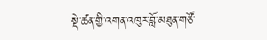སྡེ་ཚན་གྱི་འགན་འཁུར་བློ་མཐུན་གཙོ་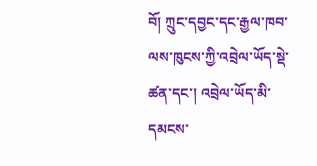བོ། ཀྲུང་དབྱང་དང་རྒྱལ་ཁབ་ལས་ཁུངས་ཀྱི་འབྲེལ་ཡོད་སྡེ་ཚན་དང་། འབྲེལ་ཡོད་མི་དམངས་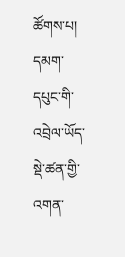ཚོགས་པ། དམག་དཔུང་གི་འབྲེལ་ཡོད་སྡེ་ཚན་གྱི་འགན་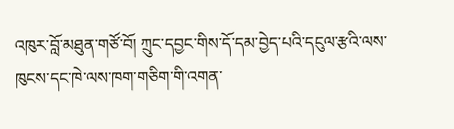འཁུར་བློ་མཐུན་གཙོ་བོ། ཀྲུང་དབྱང་གིས་དོ་དམ་བྱེད་པའི་དངུལ་རྩའི་ལས་ཁུངས་དང་ཁེ་ལས་ཁག་གཅིག་གི་འགན་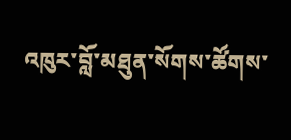འཁུར་བློ་མཐུན་སོགས་ཚོགས་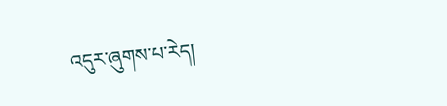འདུར་ཞུགས་པ་རེད།